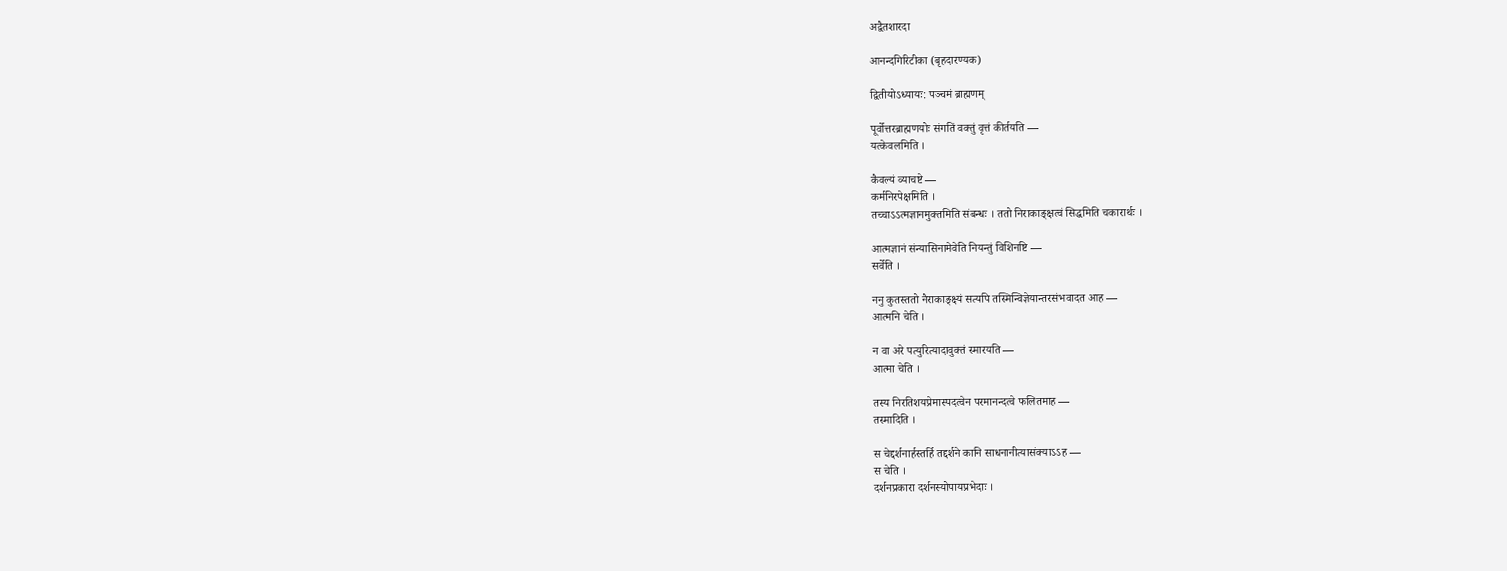अद्वैतशारदा

आनन्दगिरिटीका (बृहदारण्यक)

द्वितीयोऽध्यायः: पञ्चमं ब्राह्मणम्

पूर्वोत्तरब्राह्मणयोः संगतिं वक्तुं वृत्तं कीर्तयति —
यत्केवलमिति ।

कैवल्यं व्याचष्टे —
कर्मनिरपेक्षमिति ।
तच्चाऽऽत्मज्ञानमुक्तमिति संबन्धः । ततो निराकाङ्क्षत्वं सिद्धमिति चकारार्थः ।

आत्मज्ञानं संन्यासिनामेवेति नियन्तुं विशिनष्टि —
सर्वेति ।

ननु कुतस्ततो नैराकाङ्क्ष्यं सत्यपि तस्मिन्विज्ञेयान्तरसंभवादत आह —
आत्मनि चेति ।

न वा अरे पत्युरित्यादावुक्तं स्मारयति —
आत्मा चेति ।

तस्य निरतिशयप्रेमास्पदत्वेन परमानन्दत्वे फलितमाह —
तस्मादिति ।

स चेद्दर्शनार्हस्तर्हि तद्दर्शने कानि साधनानीत्यासंक्याऽऽह —
स चेति ।
दर्शनप्रकारा दर्शनस्योपायप्रभेदाः ।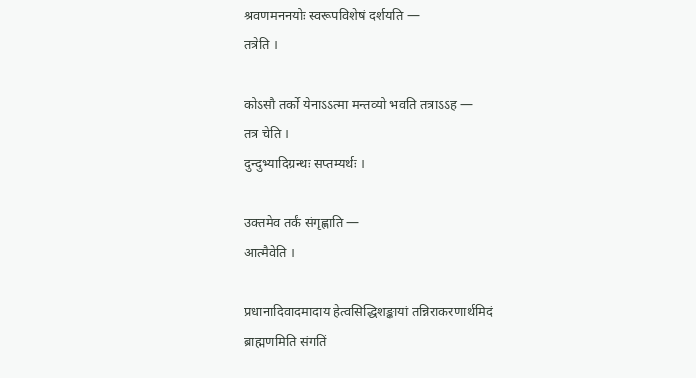श्रवणमननयोः स्वरूपविशेषं दर्शयति —
तत्रेति ।

कोऽसौ तर्को येनाऽऽत्मा मन्तव्यो भवति तत्राऽऽह —
तत्र चेति ।
दुन्दुभ्यादिग्रन्थः सप्तम्यर्थः ।

उक्तमेव तर्कं संगृह्णाति —
आत्मैवेति ।

प्रधानादिवादमादाय हेत्वसिद्धिशङ्कायां तन्निराकरणार्थमिदं ब्राह्मणमिति संगतिं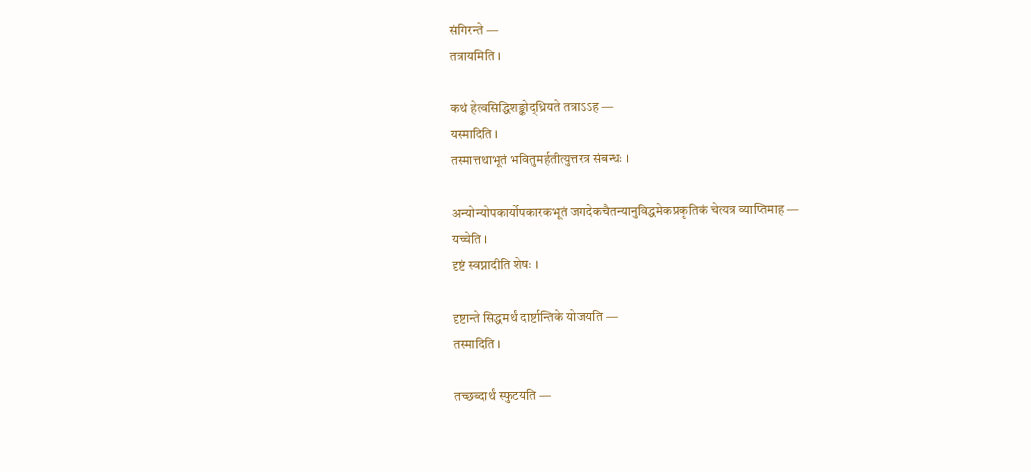संगिरन्ते —
तत्रायमिति ।

कथं हेत्वसिद्धिशङ्कोद्ध्रियते तत्राऽऽह —
यस्मादिति ।
तस्मात्तथाभूतं भवितुमर्हतीत्युत्तरत्र संबन्धः ।

अन्योन्योपकार्योपकारकभूतं जगदेकचैतन्यानुविद्धमेकप्रकृतिकं चेत्यत्र व्याप्तिमाह —
यच्चेति ।
दृष्टं स्वप्नादीति शेषः ।

दृष्टान्ते सिद्धमर्थं दार्ष्टान्तिके योजयति —
तस्मादिति ।

तच्छब्दार्थं स्फुटयति —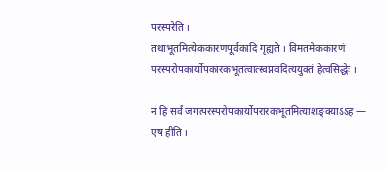परस्परेति ।
तथाभूतमित्येककारणपूर्वकादि गृह्यते । विमतमेककारणं परस्परोपकार्योपकारकभूतत्वात्स्वप्नवदित्ययुक्तं हेत्वसिद्धेः ।

न हि सर्वं जगत्परस्परोपकार्योपरारकभूतमित्याशङ्क्याऽऽह —
एष हीति ।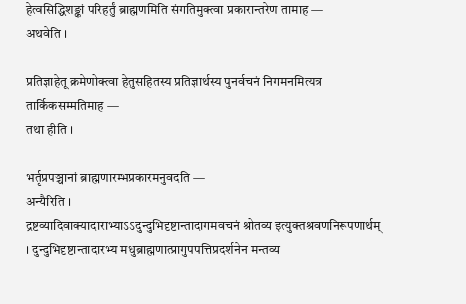हेत्वसिद्धिशङ्कां परिहर्तुं ब्राह्मणमिति संगतिमुक्त्वा प्रकारान्तरेण तामाह —
अथवेति ।

प्रतिज्ञाहेतू क्रमेणोक्त्वा हेतुसहितस्य प्रतिज्ञार्थस्य पुनर्वचनं निगमनमित्यत्र तार्किकसम्मतिमाह —
तथा हीति ।

भर्तृप्रपञ्चानां ब्राह्मणारम्भप्रकारमनुवदति —
अन्यैरिति ।
द्रष्टव्यादिवाक्यादाराभ्याऽऽदुन्दुभिदृष्टान्तादागमवचनं श्रोतव्य इत्युक्तश्रवणनिरूपणार्थम् । दुन्दुभिदृष्टान्तादारभ्य मधुब्राह्मणात्प्रागुपपत्तिप्रदर्शनेन मन्तव्य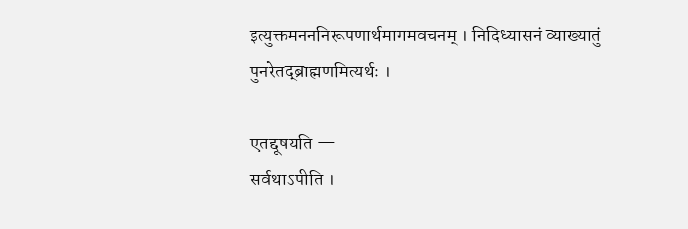इत्युक्तमनननिरूपणार्थमागमवचनम् । निदिध्यासनं व्याख्यातुं पुनरेतद्ब्राह्मणमित्यर्थः ।

एतद्दूषयति —
सर्वथाऽपीति ।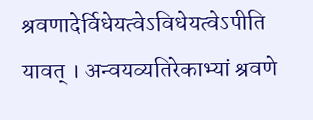श्रवणादेर्विधेयत्वेऽविधेयत्वेऽपीति यावत् । अन्वयव्यतिरेकाभ्यां श्रवणे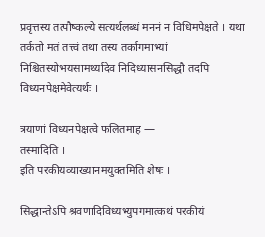प्रवृत्तस्य तत्पौष्कल्ये सत्यर्थलब्धं मननं न विधिमपेक्षते । यथा तर्कतो मतं तत्त्वं तथा तस्य तर्कागमाभ्यां निश्चितस्योभयसामर्थ्यादेव निदिध्यासनसिद्धौ तदपि विध्यनपेक्षमेवेत्यर्थः ।

त्रयाणां विध्यनपेक्षत्वे फलितमाह —
तस्मादिति ।
इति परकीयव्याख्यानमयुक्तमिति शेषः ।

सिद्धान्तेऽपि श्रवणादिविध्यभ्युपगमात्कथं परकीयं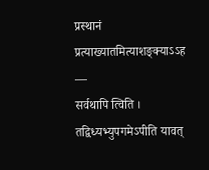प्रस्थानं प्रत्याख्यातमित्याशङ्क्याऽऽह —
सर्वथापि त्विति ।
तद्विध्यभ्युपगमेऽपीति यावत्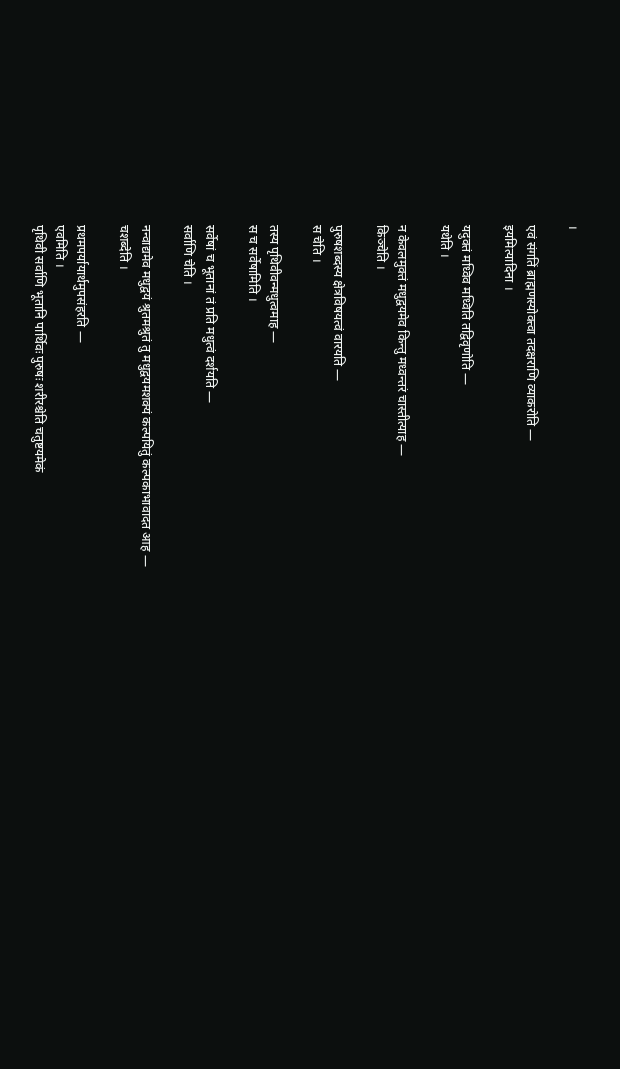।

एवं संगतिं ब्राह्मणस्योक्त्वा तदक्षराणि व्याकरोति —
इयमित्यादिना ।

यदुक्तं मध्विव मध्विति तद्विवृणोति —
यथेति ।

न केवलमुक्तं मधुद्वयमेव किन्तु मध्वन्तरं चास्तीत्याह —
किञ्चेति ।

पुरुषशब्दस्य क्षेत्रविषयत्वं वारयति —
स चेति ।

तस्य पृथिवीवन्मधुत्वमाह —
स च सर्वेषामिति ।

सर्वेषां च भूतानां तं प्रति मधुत्वं दर्शयति —
सर्वाणि चेति ।

नन्वाद्यमेव मधुद्वयं श्रुतमश्रुतं तु मधुद्वयमशक्यं कल्पयितुं कल्पकाभावादत आह —
चशब्देति ।

प्रथमपर्यायार्थमुपसंहरति —
एवमिति ।
पृथिवी सर्वाणि भूतानि पार्थिवः पुरुषः शरीरश्चेति चतुष्टयमेकं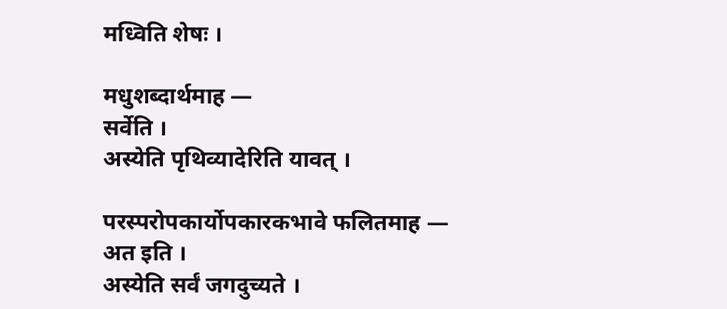मध्विति शेषः ।

मधुशब्दार्थमाह —
सर्वेति ।
अस्येति पृथिव्यादेरिति यावत् ।

परस्परोपकार्योपकारकभावे फलितमाह —
अत इति ।
अस्येति सर्वं जगदुच्यते ।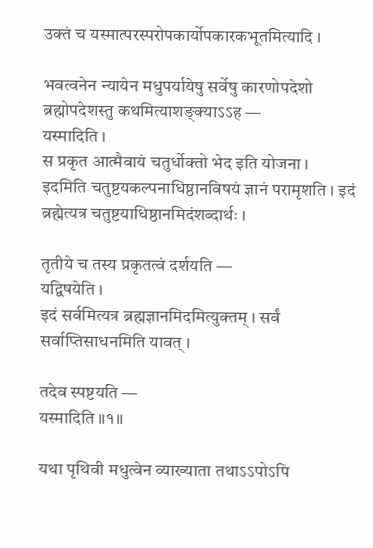उक्तं च यस्मात्परस्परोपकार्योपकारकभूतमित्यादि ।

भवत्वनेन न्यायेन मधुपर्यायेषु सर्वेषु कारणोपदेशो ब्रह्मोपदेशस्तु कथमित्याशङ्क्याऽऽह —
यस्मादिति ।
स प्रकृत आत्मैवायं चतुर्धोक्तो भेद इति योजना । इदमिति चतुष्टयकल्पनाधिष्ठानविषयं ज्ञानं परामृशति । इदं ब्रह्मेत्यत्र चतुष्टयाधिष्ठानमिदंशब्दार्थः ।

तृतीये च तस्य प्रकृतत्वं दर्शयति —
यद्विषयेति ।
इदं सर्वमित्यत्र ब्रह्मज्ञानमिदमित्युक्तम् । सर्वं सर्वाप्तिसाधनमिति यावत् ।

तदेव स्पष्टयति —
यस्मादिति ॥१॥

यथा पृथिवी मधुत्वेन व्याख्याता तथाऽऽपोऽपि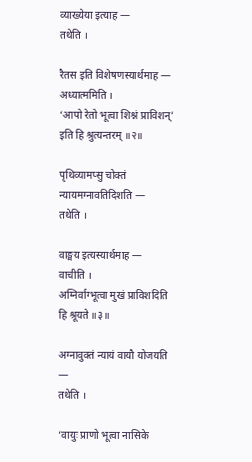व्याख्येया इत्याह —
तथेति ।

रैतस इति विशेषणस्यार्थमाह —
अध्यात्ममिति ।
‘आपो रेतो भूत्वा शिश्नं प्राविशन्’ इति हि श्रुत्यन्तरम् ॥२॥

पृथिव्यामप्सु चोक्तं न्यायमग्नावतिदिशति —
तथेति ।

वाङ्मय इत्यस्यार्थमाह —
वाचीति ।
अग्निर्वाग्भूत्वा मुखं प्राविशदिति हि श्रूयते ॥३॥

अग्नावुक्तं न्यायं वायौ योजयति —
तथेति ।

‘वायुः प्राणो भूत्वा नासिके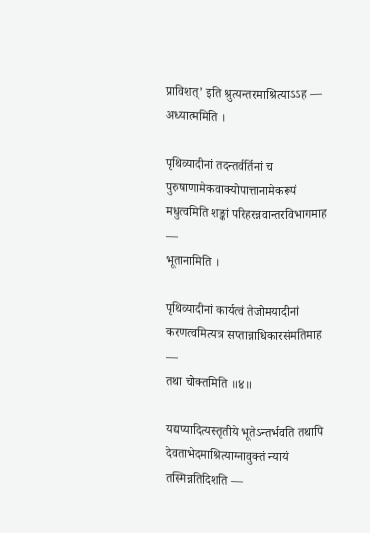प्राविशत्’ इति श्रुत्यन्तरमाश्रित्याऽऽह —
अध्यात्ममिति ।

पृथिव्यादीनां तदन्तर्वर्तिनां च पुरुषाणामेकवाक्योपात्तानामेकरूपं मधुत्वमिति शङ्कां परिहरन्नवान्तरविभागमाह —
भूतानामिति ।

पृथिव्यादीनां कार्यत्वं तेजोमयादीनां करणत्वमित्यत्र सप्तान्नाधिकारसंमतिमाह —
तथा चोक्तमिति ॥४॥

यद्यप्यादित्यस्तृतीये भूतेऽन्तर्भवति तथापि देवताभेदमाश्रित्याग्नावुक्तं न्यायं तस्मिन्नतिदिशति —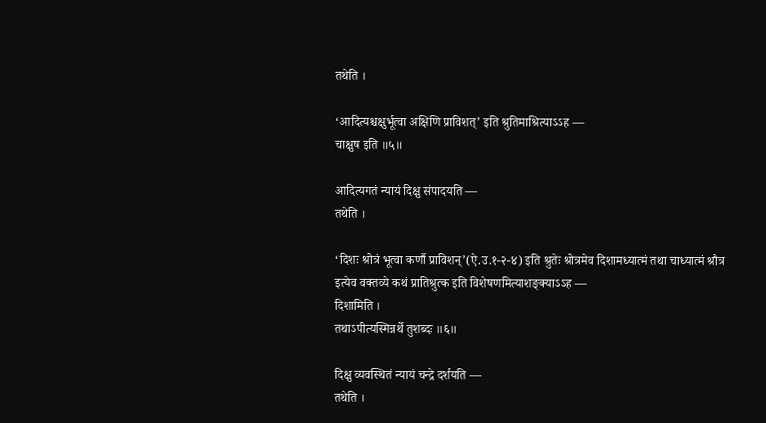तथेति ।

‘आदित्यश्चक्षुर्भूत्वा अक्षिणि प्राविशत्’ इति श्रुतिमाश्रित्याऽऽह —
चाक्षुष इति ॥५॥

आदित्यगतं न्यायं दिक्षु संपादयति —
तथेति ।

‘दिशः श्रोत्रं भूत्वा कर्णौ प्राविशन्’(ऐ.उ.१-२-४) इति श्रुतेः श्रोत्रमेव दिशामध्यात्मं तथा चाध्यात्मं श्रौत्र इत्येव वक्तव्ये कथं प्रातिश्रुत्क इति विशेषणमित्याशङ्क्याऽऽह —
दिशामिति ।
तथाऽपीत्यस्मिन्नर्थे तुशब्दः ॥६॥

दिक्षु व्यवस्थितं न्यायं चन्द्रे दर्शयति —
तथेति ।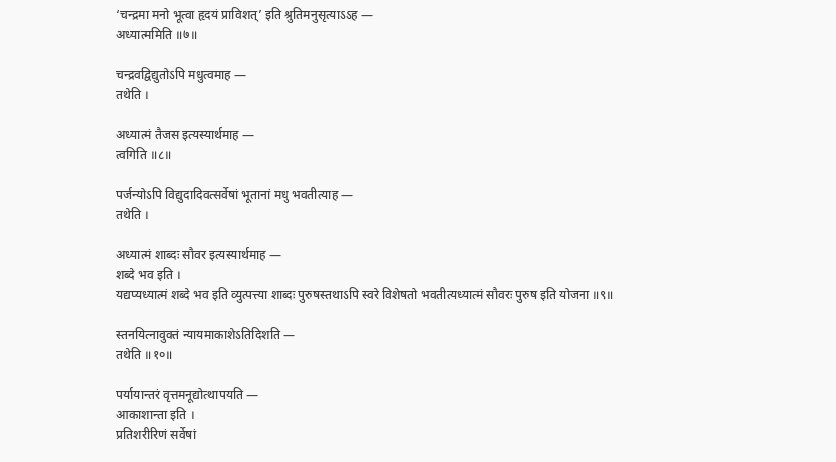‘चन्द्रमा मनो भूत्वा हृदयं प्राविशत्’ इति श्रुतिमनुसृत्याऽऽह —
अध्यात्ममिति ॥७॥

चन्द्रवद्विद्युतोऽपि मधुत्वमाह —
तथेति ।

अध्यात्मं तैजस इत्यस्यार्थमाह —
त्वगिति ॥८॥

पर्जन्योऽपि विद्युदादिवत्सर्वेषां भूतानां मधु भवतीत्याह —
तथेति ।

अध्यात्मं शाब्दः सौवर इत्यस्यार्थमाह —
शब्दे भव इति ।
यद्यप्यध्यात्मं शब्दे भव इति व्युत्पत्त्या शाब्दः पुरुषस्तथाऽपि स्वरे विशेषतो भवतीत्यध्यात्मं सौवरः पुरुष इति योजना ॥९॥

स्तनयित्नावुक्तं न्यायमाकाशेऽतिदिशति —
तथेति ॥१०॥

पर्यायान्तरं वृत्तमनूद्योत्थापयति —
आकाशान्ता इति ।
प्रतिशरीरिणं सर्वेषां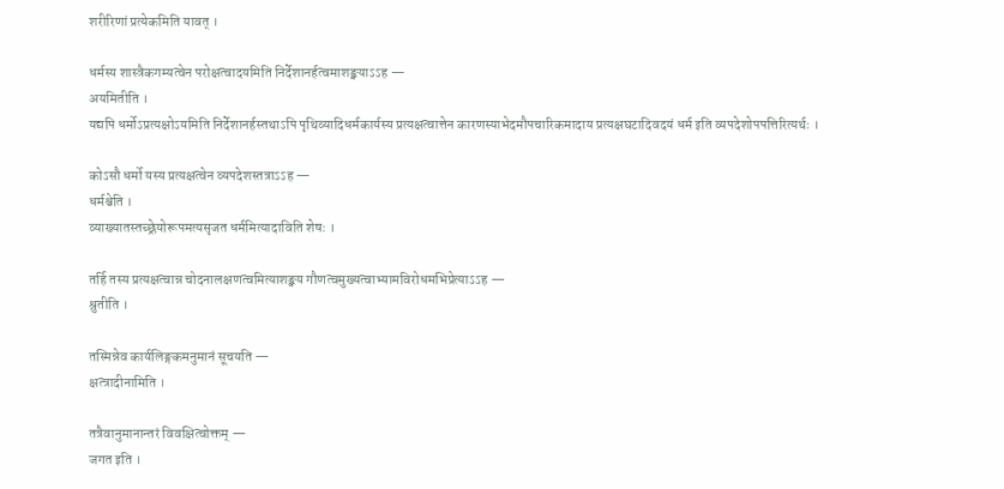शरीरिणां प्रत्येकमिति यावत् ।

धर्मस्य शास्त्रैकगम्यत्वेन परोक्षत्वादयमिति निर्देशानर्हत्वमाशङ्क्याऽऽह —
अयमितीति ।
यद्यपि धर्मोऽप्रत्यक्षोऽयमिति निर्देशानर्हस्तथाऽपि पृथिव्यादिधर्मकार्यस्य प्रत्यक्षत्वात्तेन कारणस्याभेदमौपचारिकमादाय प्रत्यक्षघटादिवदयं धर्म इति व्यपदेशोपपत्तिरित्यर्थः ।

कोऽसौ धर्मो यस्य प्रत्यक्षत्वेन व्यपदेशस्तत्राऽऽह —
धर्मश्चेति ।
व्याख्यातस्तच्छ्रेयोरूपमत्यसृजत धर्ममित्यादाविति शेषः ।

तर्हि तस्य प्रत्यक्षत्वान्न चोदनालक्षणत्वमित्याशङ्क्य गौणत्वमुख्यत्वाभ्यामविरोधमभिप्रेत्याऽऽह —
श्रुतीति ।

तस्मिन्नेव कार्यलिङ्गकमनुमानं सूचयति —
क्षत्त्रादीनामिति ।

तत्रैवानुमानान्तरं विवक्षित्वोक्तम् —
जगत इति ।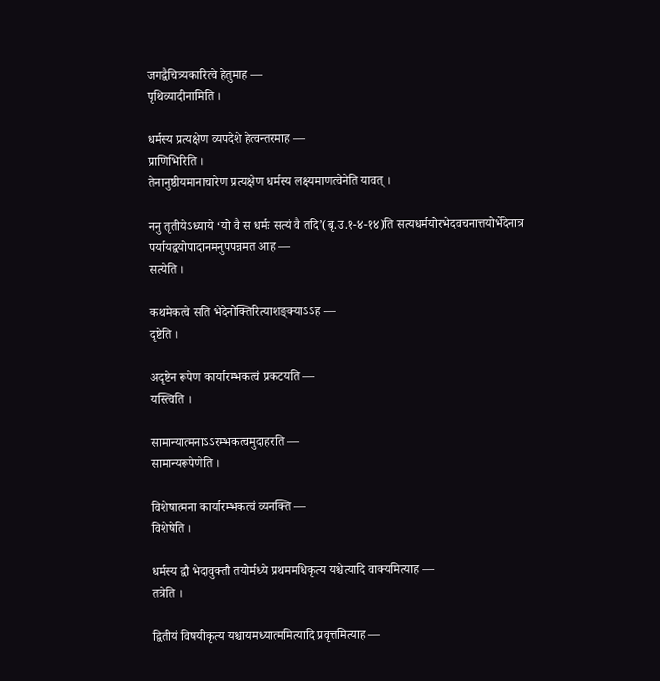जगद्वैचित्र्यकारित्वे हेतुमाह —
पृथिव्यादीनामिति ।

धर्मस्य प्रत्यक्षेण व्यपदेशे हेत्वन्तरमाह —
प्राणिभिरिति ।
तेनानुष्ठीयमानाचारेण प्रत्यक्षेण धर्मस्य लक्ष्यमाणत्वेनेति यावत् ।

ननु तृतीयेऽध्याये ‘यो वै स धर्मः सत्यं वै तदि’(बृ.उ.१-४-१४)ति सत्यधर्मयोरभेदवचनात्तयोर्भेदेनात्र पर्यायद्वयोपादानमनुपपन्नमत आह —
सत्येति ।

कथमेकत्वे सति भेदेनोक्तिरित्याशङ्क्याऽऽह —
दृष्टेति ।

अदृष्टेन रूपेण कार्यारम्भकत्वं प्रकटयति —
यस्त्विति ।

सामान्यात्मनाऽऽरम्भकत्वमुदाहरति —
सामान्यरूपेणेति ।

विशेषात्मना कार्यारम्भकत्वं व्यनक्ति —
विशेषेति ।

धर्मस्य द्वौ भेदावुक्तौ तयोर्मध्ये प्रथममधिकृत्य यश्चेत्यादि वाक्यमित्याह —
तत्रेति ।

द्वितीयं विषयीकृत्य यश्चायमध्यात्ममित्यादि प्रवृत्तमित्याह —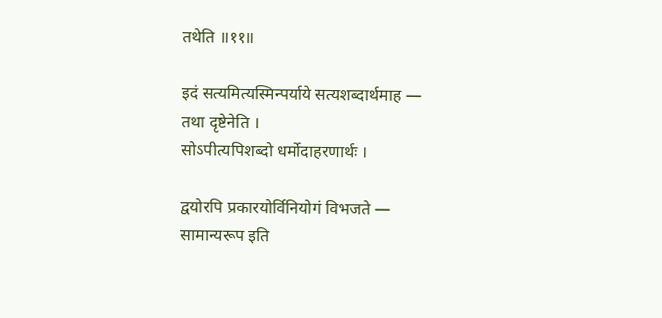तथेति ॥११॥

इदं सत्यमित्यस्मिन्पर्याये सत्यशब्दार्थमाह —
तथा दृष्टेनेति ।
सोऽपीत्यपिशब्दो धर्मोदाहरणार्थः ।

द्वयोरपि प्रकारयोर्विनियोगं विभजते —
सामान्यरूप इति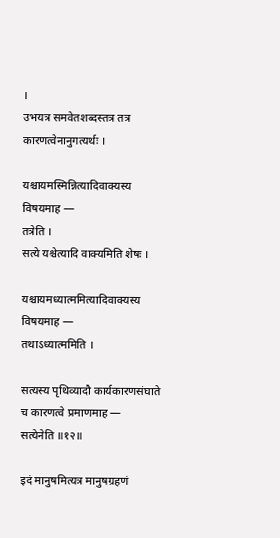।
उभयत्र समवेतशब्दस्तत्र तत्र कारणत्वेनानुगत्यर्थः ।

यश्चायमस्मिन्नित्यादिवाक्यस्य विषयमाह —
तत्रेति ।
सत्ये यश्चेत्यादि वाक्यमिति शेषः ।

यश्चायमध्यात्ममित्यादिवाक्यस्य विषयमाह —
तथाऽध्यात्ममिति ।

सत्यस्य पृथिव्यादौ कार्यकारणसंघाते च कारणत्वे प्रमाणमाह —
सत्येनेति ॥१२॥

इदं मानुषमित्यत्र मानुषग्रहणं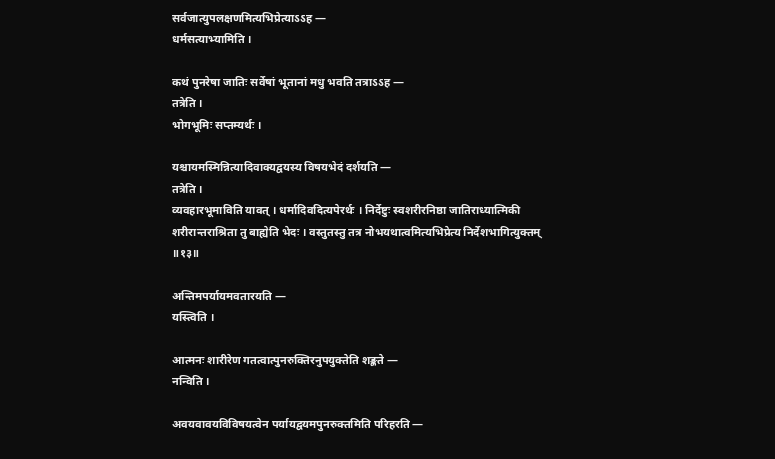सर्वजात्युपलक्षणमित्यभिप्रेत्याऽऽह —
धर्मसत्याभ्यामिति ।

कथं पुनरेषा जातिः सर्वेषां भूतानां मधु भवति तत्राऽऽह —
तत्रेति ।
भोगभूमिः सप्तम्यर्थः ।

यश्चायमस्मिन्नित्यादिवाक्यद्वयस्य विषयभेदं दर्शयति —
तत्रेति ।
व्यवहारभूमाविति यावत् । धर्मादिवदित्यपेरर्थः । निर्देष्टुः स्वशरीरनिष्ठा जातिराध्यात्मिकी शरीरान्तराश्रिता तु बाह्येति भेदः । वस्तुतस्तु तत्र नोभयथात्वमित्यभिप्रेत्य निर्देशभागित्युक्तम् ॥१३॥

अन्तिमपर्यायमवतारयति —
यस्त्विति ।

आत्मनः शारीरेण गतत्वात्पुनरुक्तिरनुपयुक्तेति शङ्कते —
नन्विति ।

अवयवावयविविषयत्वेन पर्यायद्वयमपुनरुक्तमिति परिहरति —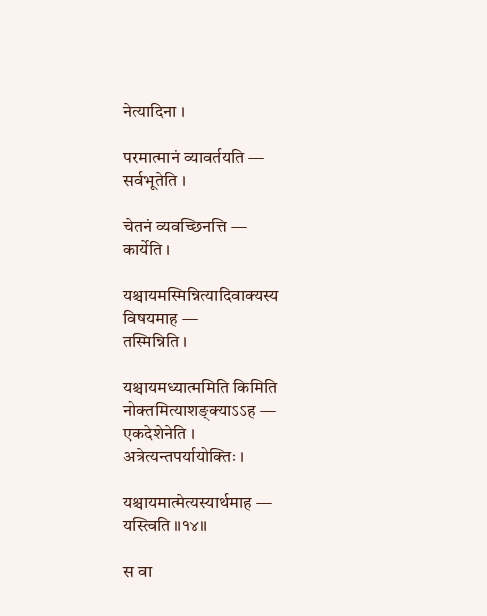नेत्यादिना ।

परमात्मानं व्यावर्तयति —
सर्वभूतेति ।

चेतनं व्यवच्छिनत्ति —
कार्येति ।

यश्चायमस्मिन्नित्यादिवाक्यस्य विषयमाह —
तस्मिन्निति ।

यश्चायमध्यात्ममिति किमिति नोक्तमित्याशङ्क्याऽऽह —
एकदेशेनेति ।
अत्रेत्यन्तपर्यायोक्तिः ।

यश्चायमात्मेत्यस्यार्थमाह —
यस्त्विति ॥१४॥

स वा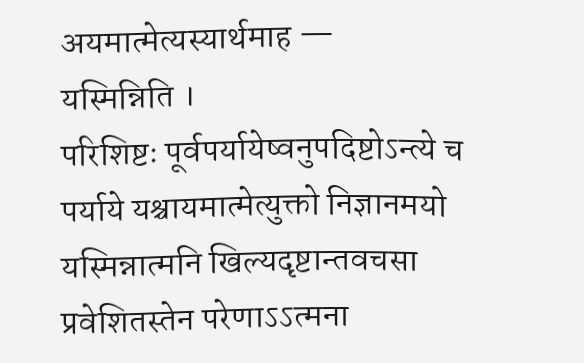अयमात्मेत्यस्यार्थमाह —
यस्मिन्निति ।
परिशिष्टः पूर्वपर्यायेष्वनुपदिष्टोऽन्त्ये च पर्याये यश्चायमात्मेत्युक्तो निज्ञानमयो यस्मिन्नात्मनि खिल्यदृष्टान्तवचसा प्रवेशितस्तेन परेणाऽऽत्मना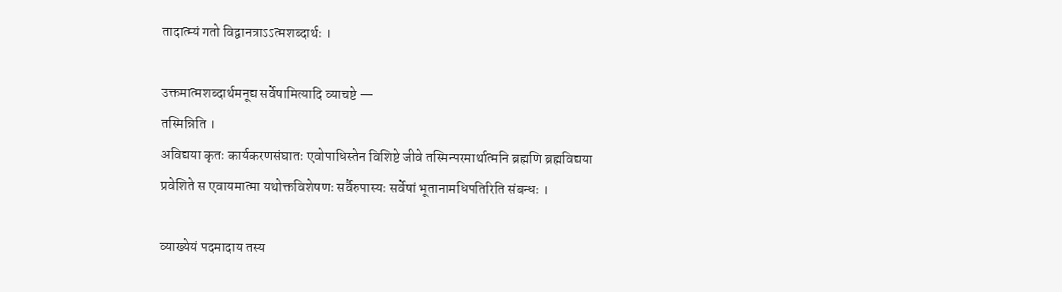तादात्म्यं गतो विद्वानत्राऽऽत्मशब्दार्थः ।

उक्तमात्मशब्दार्थमनूद्य सर्वेषामित्यादि व्याचष्टे —
तस्मिन्निति ।
अविद्यया कृतः कार्यकरणसंघातः एवोपाधिस्तेन विशिष्टे जीवे तस्मिन्परमार्थात्मनि ब्रह्मणि ब्रह्मविद्यया प्रवेशिते स एवायमात्मा यथोक्तविशेषणः सर्वैरुपास्यः सर्वेषां भूतानामधिपतिरिति संबन्धः ।

व्याख्येयं पदमादाय तस्य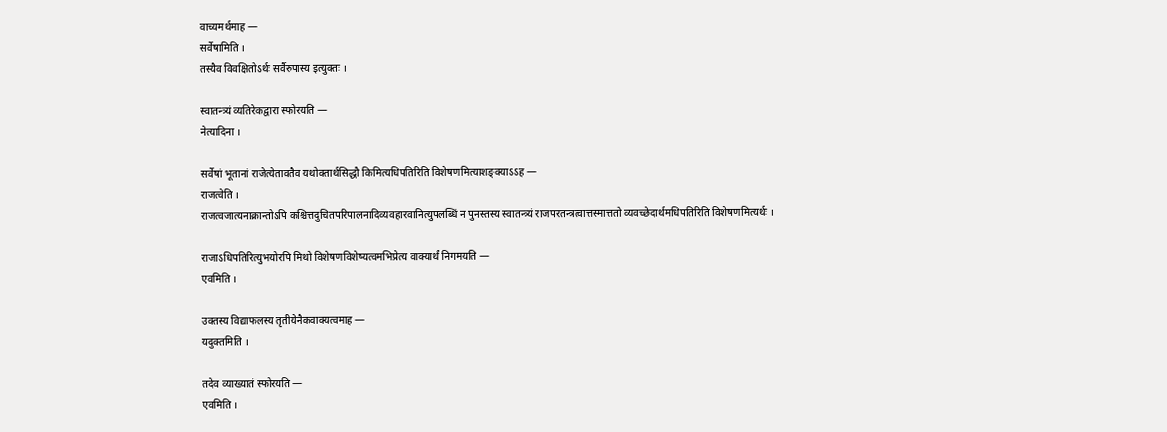वाच्यमर्थमाह —
सर्वेषामिति ।
तस्यैव विवक्षितोऽर्थः सर्वैरुपास्य इत्युक्तः ।

स्वातन्त्र्यं व्यतिरेकद्वारा स्फोरयति —
नेत्यादिना ।

सर्वेषां भूतानां राजेत्येतावतैव यथोक्तार्थसिद्धौ किमित्यधिपतिरिति विशेषणमित्याशङ्क्याऽऽह —
राजत्वेति ।
राजत्वजात्यनाक्रान्तोऽपि कश्चित्तदुचितपरिपालनादिव्यवहारवानित्युपलब्धिं न पुनस्तस्य स्वातन्त्र्यं राजपरतन्त्रत्वात्तस्मात्ततो व्यवच्छेदार्थमधिपतिरिति विशेषणमित्यर्थः ।

राजाऽधिपतिरित्युभयोरपि मिथो विशेषणविशेष्यत्वमभिप्रेत्य वाक्यार्थं निगमयति —
एवमिति ।

उक्तस्य विद्याफलस्य तृतीयेनैकवाक्यत्वमाह —
यदुक्तमिति ।

तदेव व्याख्यातं स्फोरयति —
एवमिति ।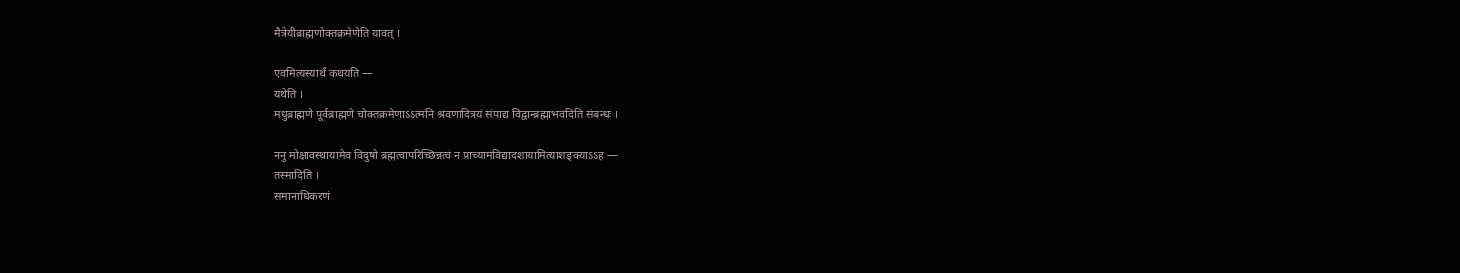मैत्रेयीब्राह्मणोक्तक्रमेणेति यावत् ।

एवमित्यस्यार्थं कथयति —
यथेति ।
मधुब्राह्मणे पूर्वब्राह्मणे चोक्तक्रमेणाऽऽत्मनि श्रवणादित्रयं संपाद्य विद्वान्ब्रह्माभवदिति संबन्धः ।

ननु मोक्षावस्थायामेव विदुषो ब्रह्मत्वापरिच्छिन्नत्वं न प्राच्यामविद्यादशायामित्याशङ्क्याऽऽह —
तस्मादिति ।
समानाधिकरणं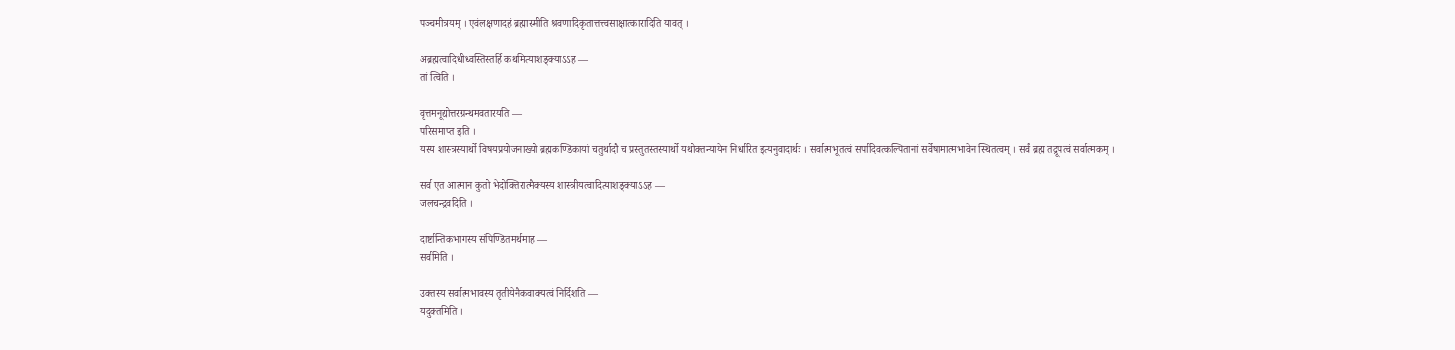पञ्चमीत्रयम् । एवंलक्षणादहं ब्रह्मास्मीति श्रवणादिकृतात्तत्त्वसाक्षात्कारादिति यावत् ।

अब्रह्मत्वादिधीध्वस्तिस्तर्हि कथमित्याशङ्क्याऽऽह —
तां त्विति ।

वृत्तमनूद्योत्तरग्रन्थमवतारयति —
परिसमाप्त इति ।
यस्य शास्त्रस्यार्थो विषयप्रयोजनाख्यो ब्रह्मकण्डिकायां चतुर्थादौ च प्रस्तुतस्तस्यार्थो यथोक्तन्यायेन निर्धारित इत्यनुवादार्थः । सर्वात्मभूतत्वं सर्पादिवत्कल्पितानां सर्वेषामात्मभावेन स्थितत्वम् । सर्वं ब्रह्म तद्रूपत्वं सर्वात्मकम् ।

सर्व एत आत्मान कुतो भेदोक्तिरात्मैक्यस्य शास्त्रीयत्वादित्याशङ्क्याऽऽह —
जलचन्द्रवदिति ।

दार्ष्टान्तिकभागस्य संपिण्डितमर्थमाह —
सर्वमिति ।

उक्तस्य सर्वात्मभावस्य तृतीयेनैकवाक्यत्वं निर्दिशति —
यदुक्तमिति ।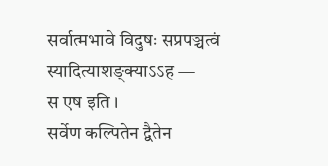सर्वात्मभावे विदुषः सप्रपञ्चत्वं स्यादित्याशङ्क्याऽऽह —
स एष इति ।
सर्वेण कल्पितेन द्वैतेन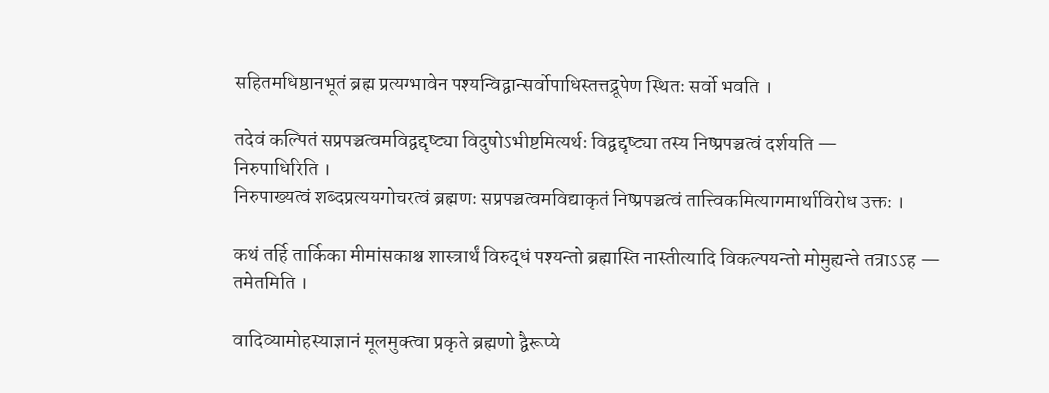सहितमधिष्ठानभूतं ब्रह्म प्रत्यग्भावेन पश्यन्विद्वान्सर्वोपाधिस्तत्तद्रूपेण स्थितः सर्वो भवति ।

तदेवं कल्पितं सप्रपञ्चत्वमविद्वद्दृष्ट्या विदुषोऽभीष्टमित्यर्थः विद्वद्दृष्ट्या तस्य निष्प्रपञ्चत्वं दर्शयति —
निरुपाधिरिति ।
निरुपाख्यत्वं शब्दप्रत्ययगोचरत्वं ब्रह्मणः सप्रपञ्चत्वमविद्याकृतं निष्प्रपञ्चत्वं तात्त्विकमित्यागमार्थाविरोध उक्तः ।

कथं तर्हि तार्किका मीमांसकाश्च शास्त्रार्थं विरुद्धं पश्यन्तो ब्रह्मास्ति नास्तीत्यादि विकल्पयन्तो मोमुह्यन्ते तत्राऽऽह —
तमेतमिति ।

वादिव्यामोहस्याज्ञानं मूलमुक्त्वा प्रकृते ब्रह्मणो द्वैरूप्ये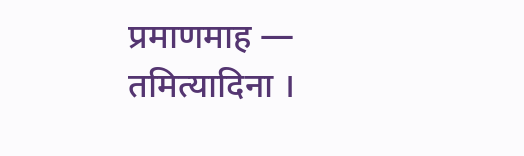प्रमाणमाह —
तमित्यादिना ।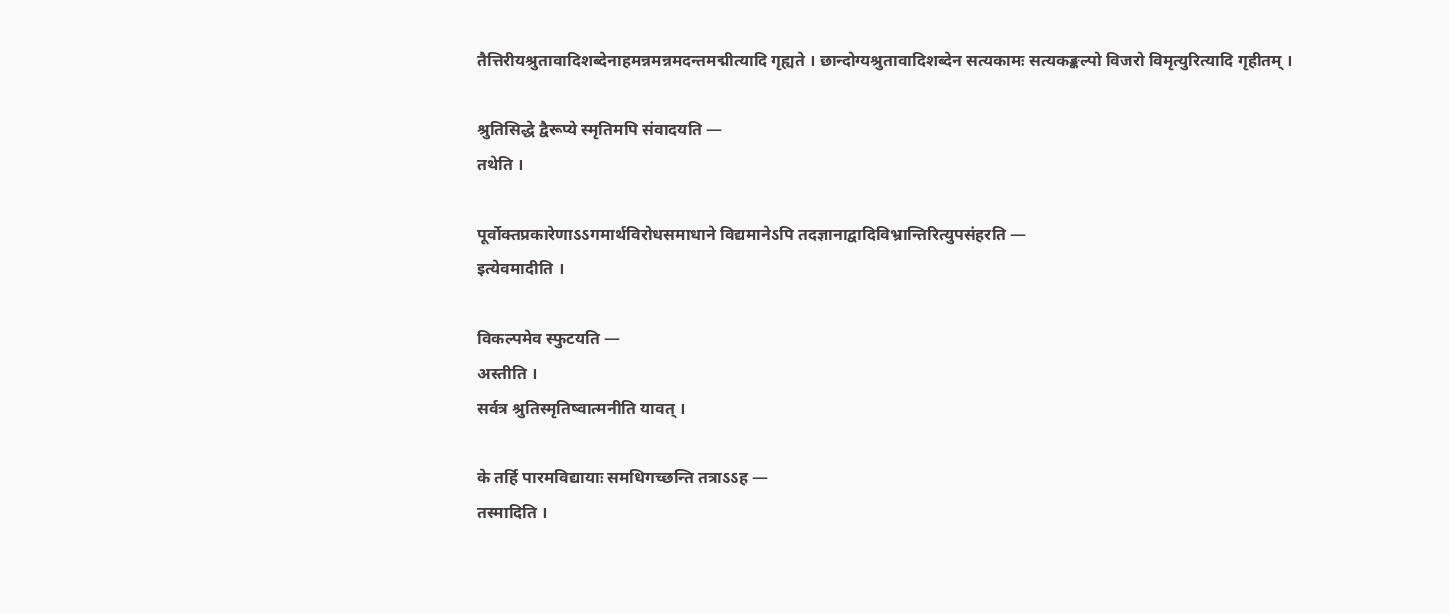तैत्तिरीयश्रुतावादिशब्देनाहमन्नमन्नमदन्तमद्मीत्यादि गृह्यते । छान्दोग्यश्रुतावादिशब्देन सत्यकामः सत्यकङ्कल्पो विजरो विमृत्युरित्यादि गृहीतम् ।

श्रुतिसिद्धे द्वैरूप्ये स्मृतिमपि संवादयति —
तथेति ।

पूर्वोक्तप्रकारेणाऽऽगमार्थविरोधसमाधाने विद्यमानेऽपि तदज्ञानाद्वादिविभ्रान्तिरित्युपसंहरति —
इत्येवमादीति ।

विकल्पमेव स्फुटयति —
अस्तीति ।
सर्वत्र श्रुतिस्मृतिष्वात्मनीति यावत् ।

के तर्हि पारमविद्यायाः समधिगच्छन्ति तत्राऽऽह —
तस्मादिति ।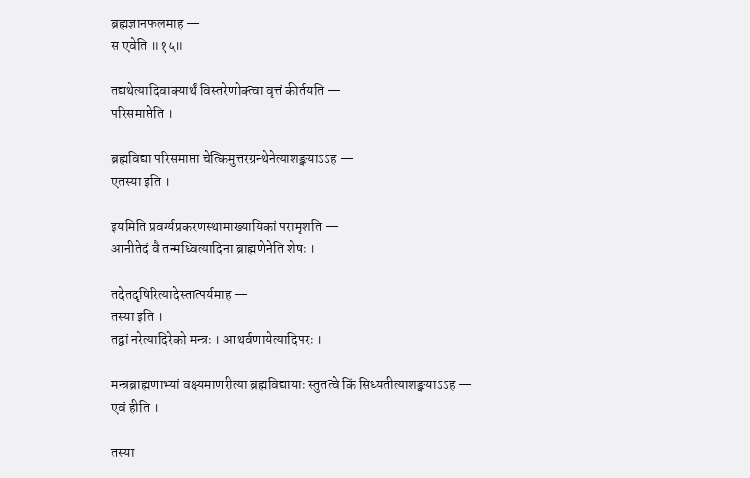ब्रह्मज्ञानफलमाह —
स एवेति ॥१५॥

तद्यथेत्यादिवाक्यार्थं विस्तरेणोक्त्वा वृत्तं कीर्तयति —
परिसमाप्तेति ।

ब्रह्मविद्या परिसमाप्ता चेत्किमुत्तरग्रन्थेनेत्याशङ्क्याऽऽह —
एतस्या इति ।

इयमिति प्रवर्ग्यप्रकरणस्थामाख्यायिकां परामृशति —
आनीतेदं वै तन्मध्वित्यादिना ब्राह्मणेनेति शेषः ।

तदेतदृषिरित्यादेस्तात्पर्यमाह —
तस्या इति ।
तद्वां नरेत्यादिरेको मन्त्रः । आथर्वणायेत्यादिपरः ।

मन्त्रब्राह्मणाभ्यां वक्ष्यमाणरीत्या ब्रह्मविद्यायाः स्तुतत्वे किं सिध्यतीत्याशङ्क्याऽऽह —
एवं हीति ।

तस्या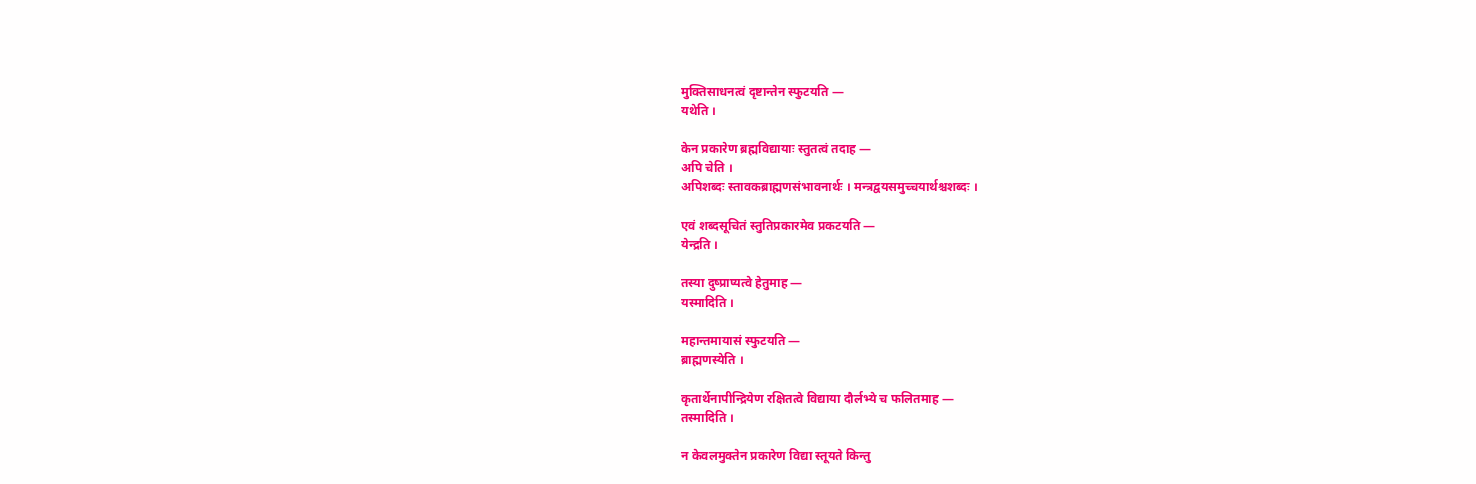मुक्तिसाधनत्वं दृष्टान्तेन स्फुटयति —
यथेति ।

केन प्रकारेण ब्रह्मविद्यायाः स्तुतत्वं तदाह —
अपि चेति ।
अपिशब्दः स्तावकब्राह्मणसंभावनार्थः । मन्त्रद्वयसमुच्चयार्थश्चशब्दः ।

एवं शब्दसूचितं स्तुतिप्रकारमेव प्रकटयति —
येन्द्रति ।

तस्या दुष्प्राप्यत्वे हेतुमाह —
यस्मादिति ।

महान्तमायासं स्फुटयति —
ब्राह्मणस्येति ।

कृतार्थेनापीन्द्रियेण रक्षितत्वे विद्याया दौर्लभ्ये च फलितमाह —
तस्मादिति ।

न केवलमुक्तेन प्रकारेण विद्या स्तूयते किन्तु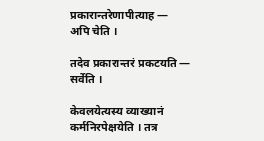प्रकारान्तरेणापीत्याह —
अपि चेति ।

तदेव प्रकारान्तरं प्रकटयति —
सर्वेति ।

केवलयेत्यस्य व्याख्यानं कर्मनिरपेक्षयेति । तत्र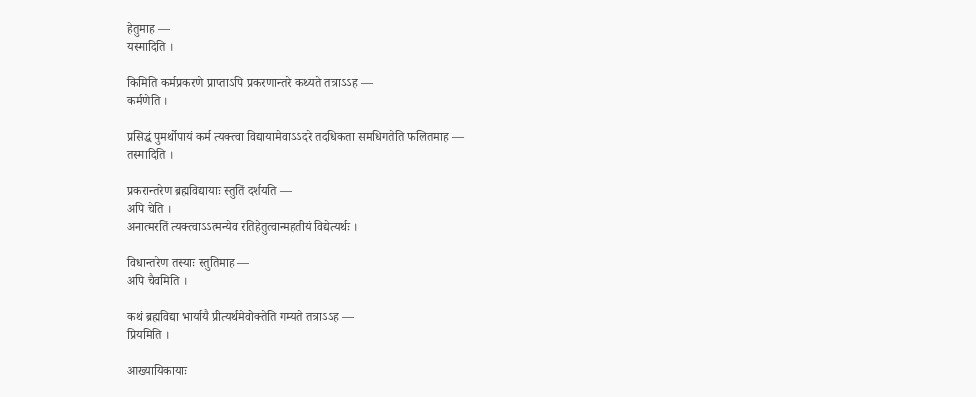हेतुमाह —
यस्मादिति ।

किमिति कर्मप्रकरणे प्राप्ताऽपि प्रकरणान्तरे कथ्यते तत्राऽऽह —
कर्मणेति ।

प्रसिद्धं पुमर्थोपायं कर्म त्यक्त्वा विद्यायामेवाऽऽदरे तदधिकता समधिगतेति फलितमाह —
तस्मादिति ।

प्रकरान्तरेण ब्रह्मविद्यायाः स्तुतिं दर्शयति —
अपि चेति ।
अनात्मरतिं त्यक्त्वाऽऽत्मन्येव रतिहेतुत्वान्महतीयं विद्येत्यर्थः ।

विधान्तरेण तस्याः स्तुतिमाह —
अपि चैवमिति ।

कथं ब्रह्मविद्या भार्यायै प्रीत्यर्थमेवोक्तेति गम्यते तत्राऽऽह —
प्रियमिति ।

आख्यायिकायाः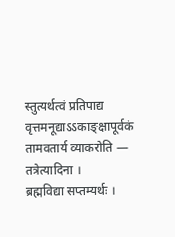स्तुत्यर्थत्वं प्रतिपाद्य वृत्तमनूद्याऽऽकाङ्क्षापूर्वकं तामवतार्य व्याकरोति —
तत्रेत्यादिना ।
ब्रह्मविद्या सप्तम्यर्थः ।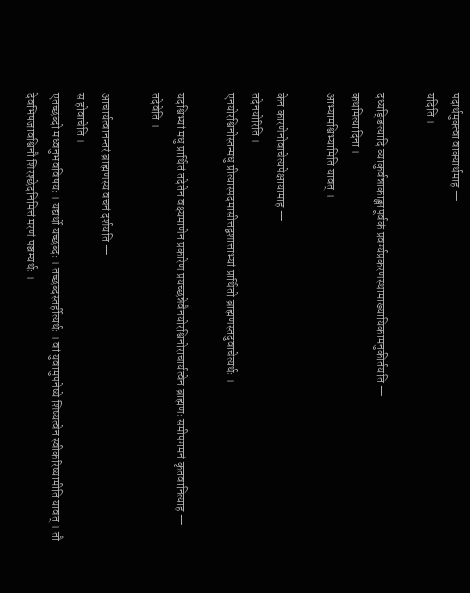पदार्थमुक्त्वा वाक्यार्थमाह —
यदिति ।

दध्यङ्ङित्यादि व्याकुर्वन्नाकाङ्क्षापूर्वकं प्रवर्ग्यप्रकरणस्थामाख्यायिकामनुकीर्तयति —
कथमित्यादिना ।
आभ्यामश्विभ्यामिति यावत् ।

केन कारणेनोवाचेत्यपेक्षायामाह —
तदेनयोरिति ।
एनयोरश्विनोस्तन्मधु प्रीत्यास्पदमासीत्तद्वशात्ताभ्यां प्रार्थितो ब्राह्मणस्तदुवाचेत्यर्थः ।

यदश्विभ्यां मधु प्रार्थितं तदेतेन वक्ष्यमाणेन प्रकारेण प्रयच्छन्नेवैनयोरश्विनोराचार्यत्वेन ब्राह्मणः समीपगमनं कृतवानित्याह —
तदेवेति ।

आचार्यत्वानन्तरं ब्राह्मणस्य वचनं दर्शयति —
स होवाचेति ।
एतच्छब्दो मध्वनुभवविषयः । यद्यर्थो यच्छब्दः । तच्छब्दस्तर्हीत्यर्थः । वां युवामुपनेष्ये शिष्यत्वेन स्वीकरिष्यामीति यावत् । तौ देवभिषजावश्विनौ शिरश्छेदनिमित्तं मरणं पञ्चम्यर्थः ।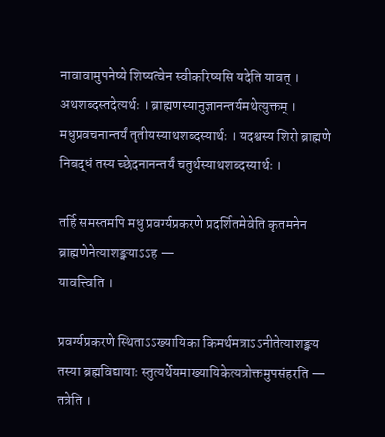नावावामुपनेष्ये शिष्यत्वेन स्वीकरिष्यसि यदेति यावत् । अथशब्दस्तदेत्यर्थः । ब्राह्मणस्यानुज्ञानन्तर्यमथेत्युक्तम् । मधुप्रवचनान्तर्यं तृतीयस्याथशब्दस्यार्थः । यदश्वस्य शिरो ब्राह्मणे निबद्धं तस्य च्छेदनानन्तर्यं चतुर्थस्याथशब्दस्यार्थः ।

तर्हि समस्तमपि मधु प्रवर्ग्यप्रकरणे प्रदर्शितमेवेति कृतमनेन ब्राह्मणेनेत्याशङ्क्याऽऽह —
यावत्त्विति ।

प्रवर्ग्यप्रकरणे स्थिताऽऽख्यायिका किमर्थमत्राऽऽनीतेत्याशङ्क्य तस्या ब्रह्मविद्यायाः स्तुत्यर्थेयमाख्यायिकेत्यत्रोक्तमुपसंहरति —
तत्रेति ।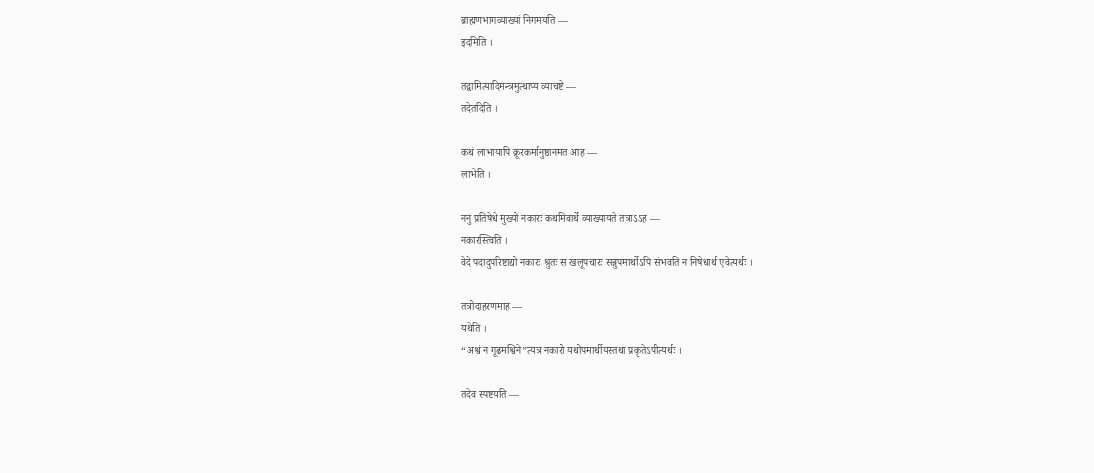ब्राह्मणभागव्याख्यां निगमयति —
इदमिति ।

तद्वामित्यादिमन्त्रमुत्थाप्य व्याचष्टे —
तदेतदिति ।

कथं लाभायापि क्रूरकर्मानुष्ठानमत आह —
लाभेति ।

ननु प्रतिषेधे मुख्यो नकारः कथमिवार्थे व्याख्यायते तत्राऽऽह —
नकारस्त्विति ।
वेदे पदादुपरिष्टाद्यो नकारः श्रुतः स खलूपचारः सन्नुपमार्थोऽपि संभवति न निषेधार्थ एवेत्यर्थः ।

तत्रोदाहरणमाह —
यथेति ।
“अश्वं न गूढमश्विने”त्यत्र नकारो यथोपमार्थीयस्तथा प्रकृतेऽपीत्यर्थः ।

तदेव स्पष्टयति —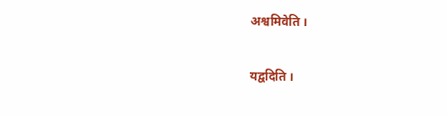अश्वमिवेति ।

यद्वदिति ।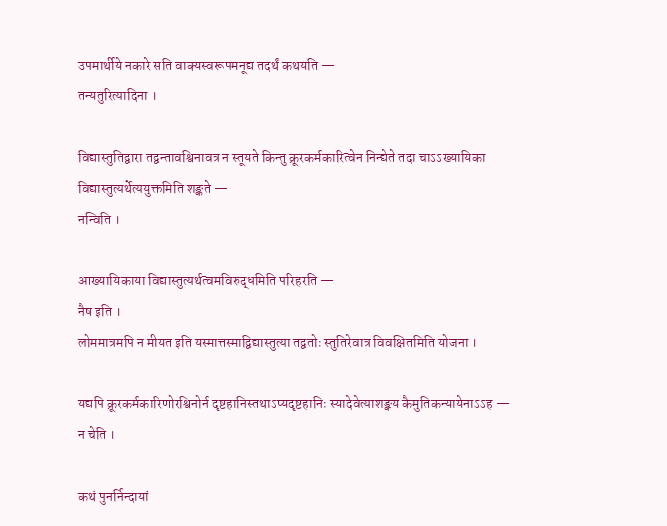उपमार्थीये नकारे सति वाक्यस्वरूपमनूद्य तदर्थं कथयति —
तन्यतुरित्यादिना ।

विद्यास्तुतिद्वारा तद्वन्तावश्विनावत्र न स्तूयते किन्तु क्रूरकर्मकारित्वेन निन्द्येते तदा चाऽऽख्यायिका विद्यास्तुत्यर्थेत्ययुक्तमिति शङ्कते —
नन्विति ।

आख्यायिकाया विद्यास्तुत्यर्थत्वमविरुद्धमिति परिहरति —
नैष इति ।
लोममात्रमपि न मीयत इति यस्मात्तस्माद्विद्यास्तुत्या तद्वतोः स्तुतिरेवात्र विवक्षितमिति योजना ।

यद्यपि क्रूरकर्मकारिणोरश्विनोर्न दृष्टहानिस्तथाऽप्यदृष्टहानिः स्यादेवेत्याशङ्क्य कैमुतिकन्यायेनाऽऽह —
न चेति ।

कथं पुनर्निन्दायां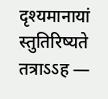दृश्यमानायां स्तुतिरिष्यते तत्राऽऽह —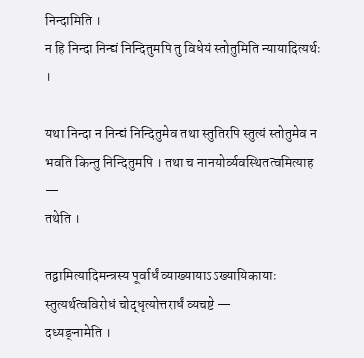निन्दामिति ।
न हि निन्दा निन्द्यं निन्दितुमपि तु विधेयं स्तोतुमिति न्यायादित्यर्थः ।

यथा निन्दा न निन्द्यं निन्दितुमेव तथा स्तुतिरपि स्तुत्यं स्तोतुमेव न भवति किन्तु निन्दितुमपि । तथा च नानयोर्व्यवस्थितत्वमित्याह —
तथेति ।

तद्वामित्यादिमन्त्रस्य पूर्वार्धं व्याख्यायाऽऽख्यायिकायाः स्तुत्यर्थत्वविरोधं चोद्धृत्योत्तरार्धं व्यचष्टे —
दध्यङ्नामेति ।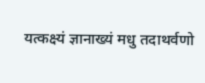यत्कक्ष्यं ज्ञानाख्यं मधु तदाथर्वणो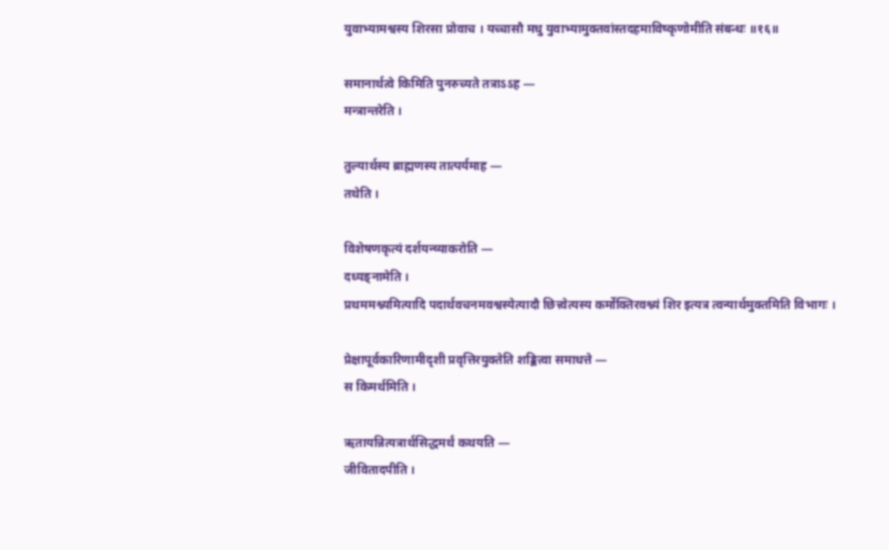युवाभ्यामश्वस्य शिरसा प्रोवाच । यच्चासौ मधु युवाभ्यामुक्तवांस्तदहमाविष्कृणोमीति संबन्धः ॥१६॥

समानार्थत्वे किमिति पुनरुच्यते तत्राऽऽह —
मन्त्रान्तरेति ।

तुल्यार्थस्य ब्राह्मणस्य तात्पर्यमाह —
तथेति ।

विशेषणकृत्यं दर्शयन्व्याकरोति —
दध्यङ्नामेति ।
प्रथममश्व्यमित्यादि पदार्थवचनमवश्वस्येत्यादौ छित्त्वेत्यस्य कर्मोक्तिरवश्व्यं शिर इत्यत्र त्वन्यार्थमुक्तमिति विभागः ।

प्रेक्षापूर्वकारिणामीदृशी प्रवृत्तिरयुक्तेति शङ्कित्वा समाधत्ते —
स किमर्थमिति ।

ऋतायन्नित्यत्रार्थसिद्धमर्थं कथयति —
जीवितादपीति ।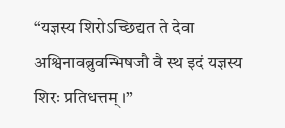“यज्ञस्य शिरोऽच्छिद्यत ते देवा अश्विनावब्रुवन्भिषजौ वै स्थ इदं यज्ञस्य शिरः प्रतिधत्तम् ।”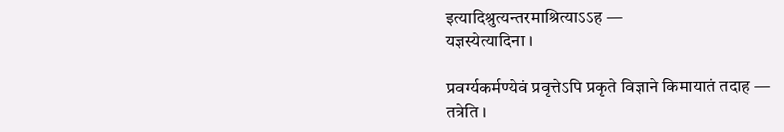इत्यादिश्रुत्यन्तरमाश्रित्याऽऽह —
यज्ञस्येत्यादिना ।

प्रवर्ग्यकर्मण्येवं प्रवृत्तेऽपि प्रकृते विज्ञाने किमायातं तदाह —
तत्रेति ।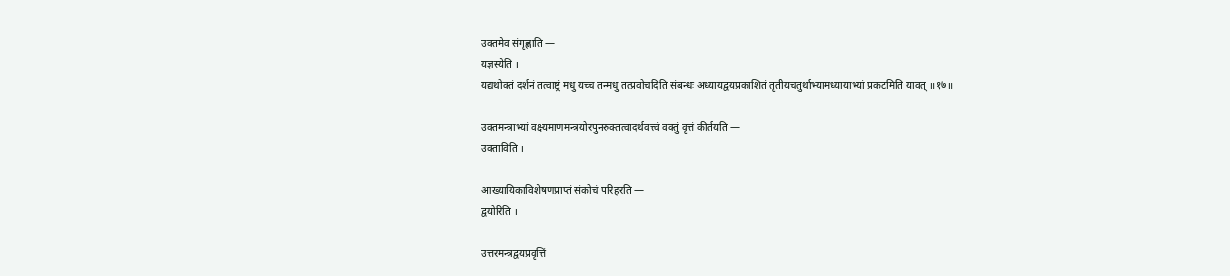उक्तमेव संगृह्णाति —
यज्ञस्येति ।
यद्यथोक्तं दर्शनं तत्वाष्ट्रं मधु यच्च तन्मधु तत्प्रवोचदिति संबन्धः अध्यायद्वयप्रकाशितं तृतीयचतुर्थाभ्यामध्यायाभ्यां प्रकटमिति यावत् ॥१७॥

उक्तमन्त्राभ्यां वक्ष्यमाणमन्त्रयोरपुनरुक्तत्वादर्थवत्त्वं वक्तुं वृत्तं कीर्तयति —
उक्ताविति ।

आख्यायिकाविशेषणप्राप्तं संकोचं परिहरति —
द्वयोरिति ।

उत्तरमन्त्रद्वयप्रवृत्तिं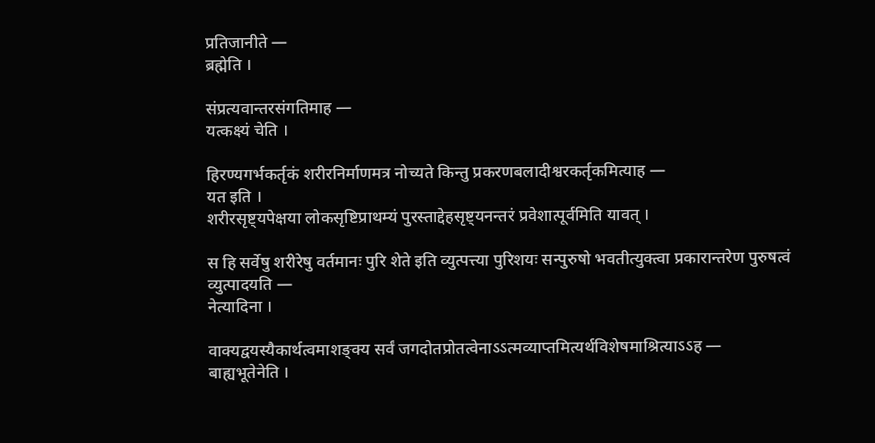प्रतिजानीते —
ब्रह्मेति ।

संप्रत्यवान्तरसंगतिमाह —
यत्कक्ष्यं चेति ।

हिरण्यगर्भकर्तृकं शरीरनिर्माणमत्र नोच्यते किन्तु प्रकरणबलादीश्वरकर्तृकमित्याह —
यत इति ।
शरीरसृष्ट्यपेक्षया लोकसृष्टिप्राथम्यं पुरस्ताद्देहसृष्ट्यनन्तरं प्रवेशात्पूर्वमिति यावत् ।

स हि सर्वेषु शरीरेषु वर्तमानः पुरि शेते इति व्युत्पत्त्या पुरिशयः सन्पुरुषो भवतीत्युक्त्वा प्रकारान्तरेण पुरुषत्वं व्युत्पादयति —
नेत्यादिना ।

वाक्यद्वयस्यैकार्थत्वमाशङ्क्य सर्वं जगदोतप्रोतत्वेनाऽऽत्मव्याप्तमित्यर्थविशेषमाश्रित्याऽऽह —
बाह्यभूतेनेति ।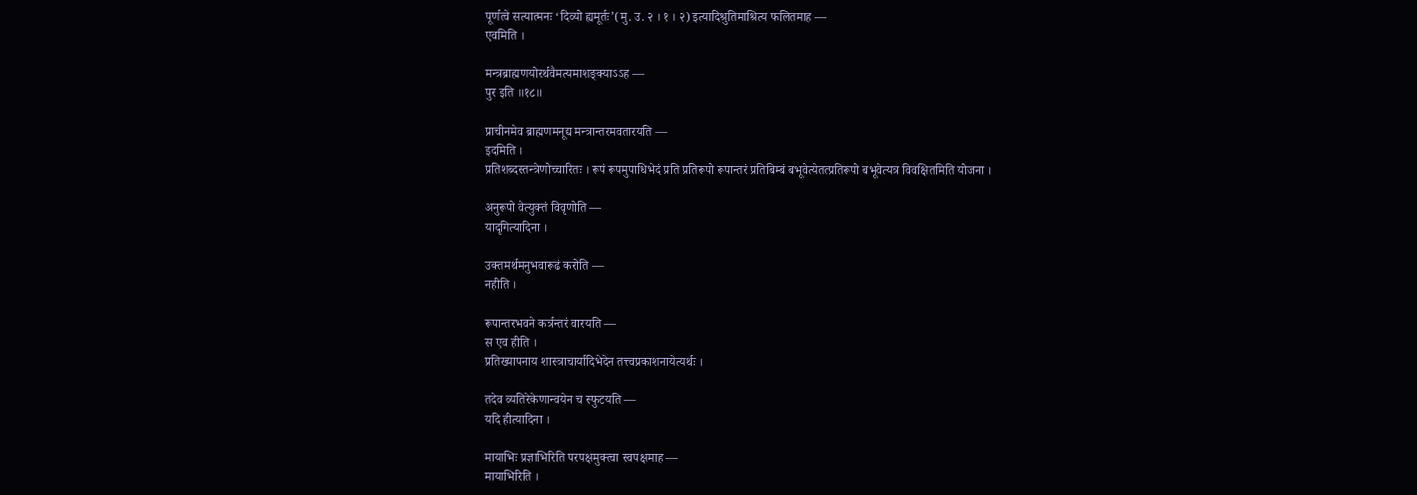पूर्णत्वे सत्यात्मनः ‘दिव्यो ह्यमूर्तः’(मु. उ. २ । १ । २) इत्यादिश्रुतिमाश्रित्य फलितमाह —
एवमिति ।

मन्त्रब्राह्मणयोरर्थवैमत्यमाशङ्क्याऽऽह —
पुर इति ॥१८॥

प्राचीनमेव ब्राह्मणमनूद्य मन्त्रान्तरमवतारयति —
इदमिति ।
प्रतिशब्दस्तन्त्रेणोच्चारितः । रूपं रूपमुपाधिभेदं प्रति प्रतिरूपो रूपान्तरं प्रतिबिम्बं बभूवेत्येतत्प्रतिरूपो बभूवेत्यत्र विवक्षितमिति योजना ।

अनुरूपो वेत्युक्तं विवृणोति —
यादृगित्यादिना ।

उक्तमर्थमनुभवारूढं करोति —
नहीति ।

रूपान्तरभवने कर्त्रन्तरं वारयति —
स एव हीति ।
प्रतिख्यापनाय शास्त्राचार्यादिभेदेन तत्त्वप्रकाशनायेत्यर्थः ।

तदेव व्यतिरेकेणान्वयेन च स्फुटयति —
यदि हीत्यादिना ।

मायाभिः प्रज्ञाभिरिति परपक्षमुक्त्वा स्वपक्षमाह —
मायाभिरिति ।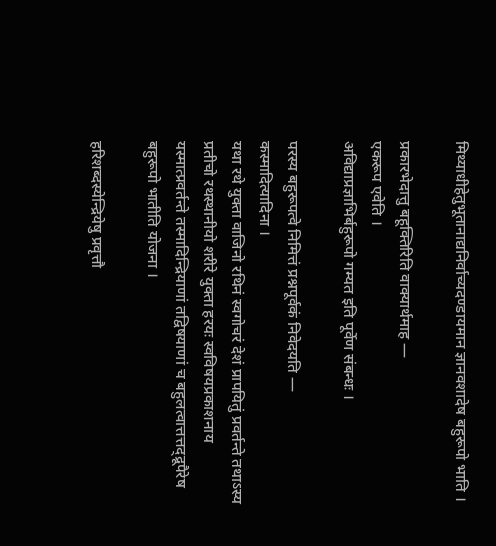मिथ्याधीहेतुभूतानाद्यनिर्वाच्यदण्डायमान ज्ञानवशादेष बहुरूपो भाति ।

प्रकारभेदात्तु बहूक्तिरिति वाक्यार्थमाह —
एकरूप एवेति ।
अविद्याप्रज्ञाभिर्बहुरूपो गम्यत इति पूर्वेण संबन्धः ।

परस्य बहुरूपत्वे निमित्तं प्रश्नपूर्वकं निवेदयति —
कस्मादित्यादिना ।
यथा रथे युक्ता वाजिनो रथिनं स्वगोचरं देशं प्रापयितुं प्रवर्तन्ते तथाऽस्य प्रतीचो रथस्थानीयो शरीरे युक्ता हरयः स्वविषयप्रकाशनाय यस्मात्प्रवर्तन्ते तस्मादिन्द्रियाणां तद्विषयाणां च बहुलत्वात्तत्तद्द्रूपैरेष बहुरूपो भातीति योजना ।

हरिशब्दस्येन्द्रियेषु प्रवृत्तौ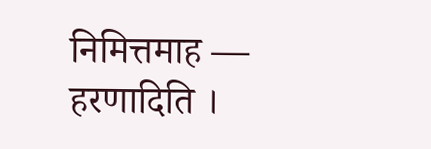निमित्तमाह —
हरणादिति ।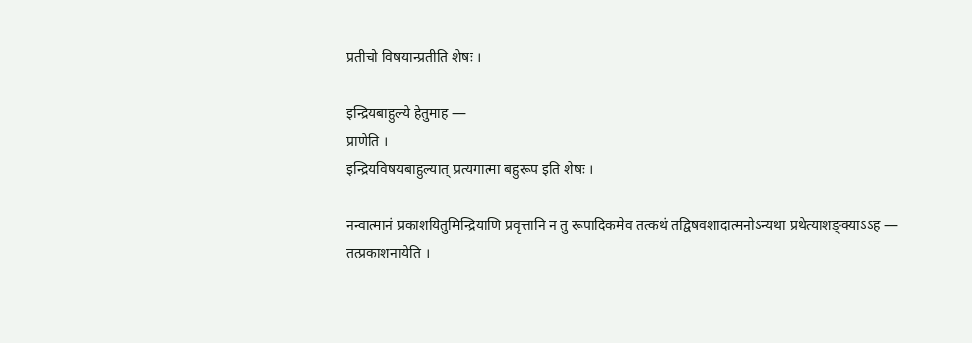प्रतीचो विषयान्प्रतीति शेषः ।

इन्द्रियबाहुल्ये हेतुमाह —
प्राणेति ।
इन्द्रियविषयबाहुल्यात् प्रत्यगात्मा बहुरूप इति शेषः ।

नन्वात्मानं प्रकाशयितुमिन्द्रियाणि प्रवृत्तानि न तु रूपादिकमेव तत्कथं तद्विषवशादात्मनोऽन्यथा प्रथेत्याशङ्क्याऽऽह —
तत्प्रकाशनायेति ।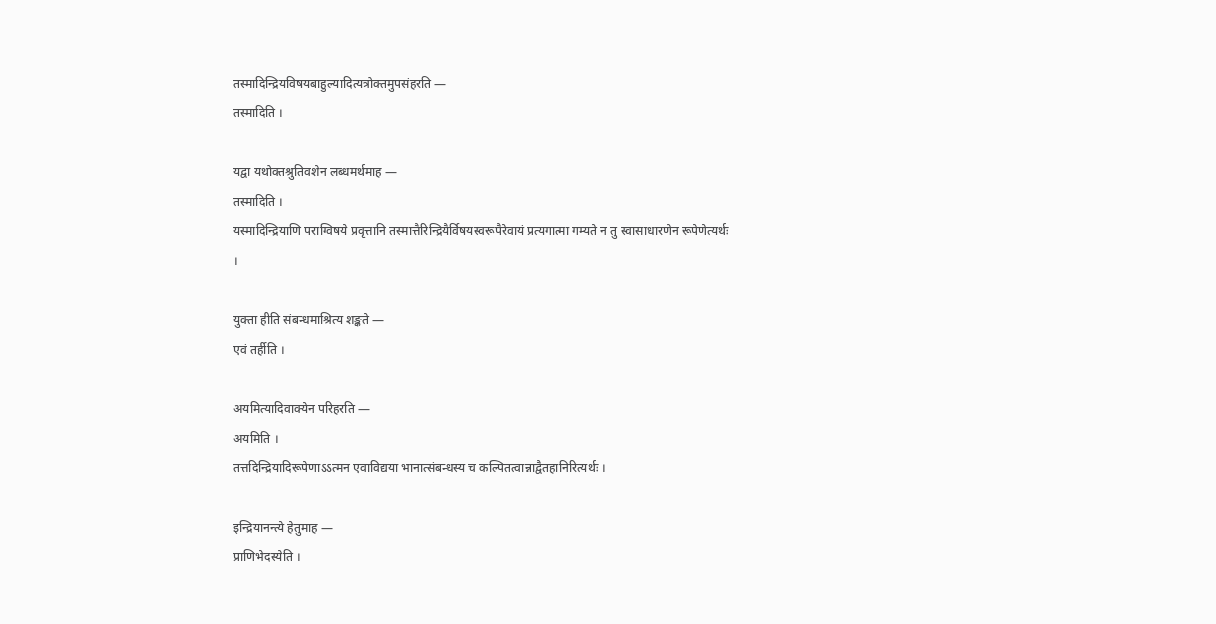तस्मादिन्द्रियविषयबाहुल्यादित्यत्रोक्तमुपसंहरति —
तस्मादिति ।

यद्वा यथोक्तश्रुतिवशेन लब्धमर्थमाह —
तस्मादिति ।
यस्मादिन्द्रियाणि पराग्विषये प्रवृत्तानि तस्मात्तैरिन्द्रियैर्विषयस्वरूपैरेवायं प्रत्यगात्मा गम्यते न तु स्वासाधारणेन रूपेणेत्यर्थः ।

युक्ता हीति संबन्धमाश्रित्य शङ्कते —
एवं तर्हीति ।

अयमित्यादिवाक्येन परिहरति —
अयमिति ।
तत्तदिन्द्रियादिरूपेणाऽऽत्मन एवाविद्यया भानात्संबन्धस्य च कल्पितत्वान्नाद्वैतहानिरित्यर्थः ।

इन्द्रियानन्त्ये हेतुमाह —
प्राणिभेदस्येति ।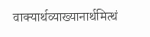वाक्यार्थव्याख्यानार्थमित्थं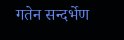गतेन सन्दर्भेण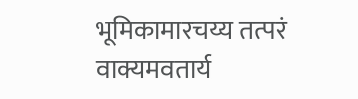भूमिकामारचय्य तत्परं वाक्यमवतार्य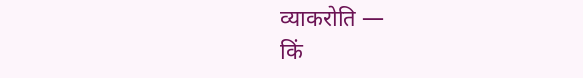व्याकरोति —
किं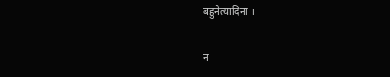बहुनेत्यादिना ।

न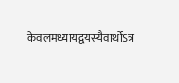केवलमध्यायद्वयस्यैवार्थोऽत्र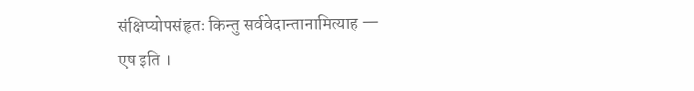संक्षिप्योपसंहृतः किन्तु सर्ववेदान्तानामित्याह —
एष इति ।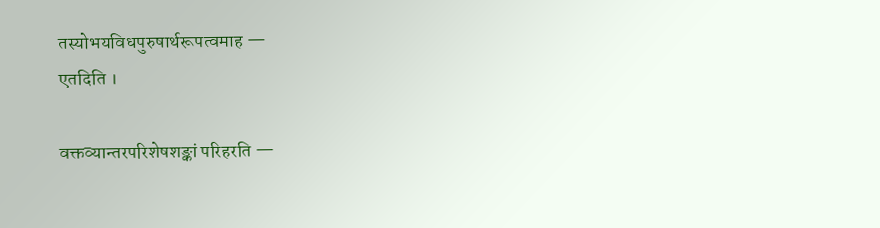तस्योभयविधपुरुषार्थरूपत्वमाह —
एतदिति ।

वक्तव्यान्तरपरिशेषशङ्कां परिहरति —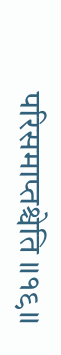परिसमाप्तश्चेति ॥१९॥